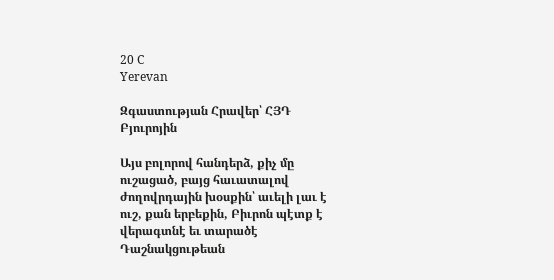20 C
Yerevan

Զգաստության Հրավեր՝ ՀՅԴ Բյուրոյին

Այս բոլորով հանդերձ, քիչ մը ուշացած, բայց հաւատալով ժողովրդային խօսքին՝ աւելի լաւ է ուշ, քան երբեքին, Բիւրոն պէտք է վերագտնէ եւ տարածէ Դաշնակցութեան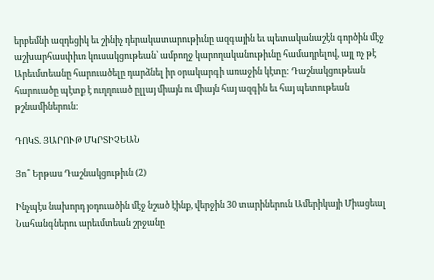երբեմնի ազդեցիկ եւ շինիչ դերակատարութիւնը ազգային եւ պետականաշէն գործին մէջ աշխարհասփիւռ կուսակցութեան՝ ամբողջ կարողականութիւնը համադրելով, այլ ոչ թէ Արեւմտեանը հարուածելը դարձնել իր օրակարգի առաջին կէտը: Դաշնակցութեան հարուածը պէտք է ուղղուած ըլլայ միայն ու միայն հայ ազգին եւ հայ պետութեան թշնամիներուն:

ԴՈԿՏ. ՅԱՐՈՒԹ ՄԿՐՏԻՉԵԱՆ

Յո՞ Երթաս Դաշնակցութիւն (2)

Ինչպէս նախորդ յօդուածին մէջ նշած էինք, վերջին 30 տարիներուն Ամերիկայի Միացեալ Նահանգներու արեւմտեան շրջանը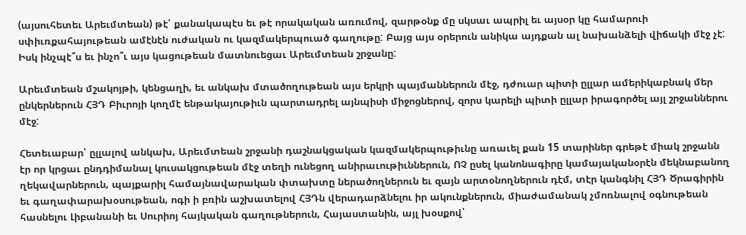(այսուհետեւ Արեւմտեան) թէ՛ քանակապէս եւ թէ որակական առումով, զարթօնք մը սկսաւ ապրիլ եւ այսօր կը համարուի սփիւռքահայութեան ամէնէն ուժական ու կազմակերպուած գաղութը: Բայց այս օրերուն անիկա այդքան ալ նախանձելի վիճակի մէջ չէ: Իսկ ինչպէ՞ս եւ ինչո՞ւ այս կացութեան մատնուեցաւ Արեւմտեան շրջանը:

Արեւմտեան մշակոյթի, կենցաղի, եւ անկախ մտածողութեան այս երկրի պայմաններուն մէջ, դժուար պիտի ըլլար ամերիկաբնակ մեր ընկերներուն ՀՅԴ Բիւրոյի կողմէ ենթակայութիւն պարտադրել այնպիսի միջոցներով, զորս կարելի պիտի ըլլար իրագործել այլ շրջաններու մէջ:

Հետեւաբար՝ ըլլալով անկախ, Արեւմտեան շրջանի դաշնակցական կազմակերպութիւնը առաւել քան 15 տարիներ գրեթէ միակ շրջանն էր որ կրցաւ ընդդիմանալ կուսակցութեան մէջ տեղի ունեցող անիրաւութիւններուն, ՈՉ ըսել կանոնագիրը կամայականօրէն մեկնաբանող ղեկավարներուն, պայքարիլ համայնավարական փտախտը ներածողներուն եւ զայն արտօնողներուն դէմ, տէր կանգնիլ ՀՅԴ Ծրագիրին եւ գաղափարախօսութեան, ոգի ի բռին աշխատելով ՀՅԴն վերադարձնելու իր ակունքներուն, միաժամանակ չմոռնալով օգնութեան հասնելու Լիբանանի եւ Սուրիոյ հայկական գաղութներուն, Հայաստանին, այլ խօսքով՝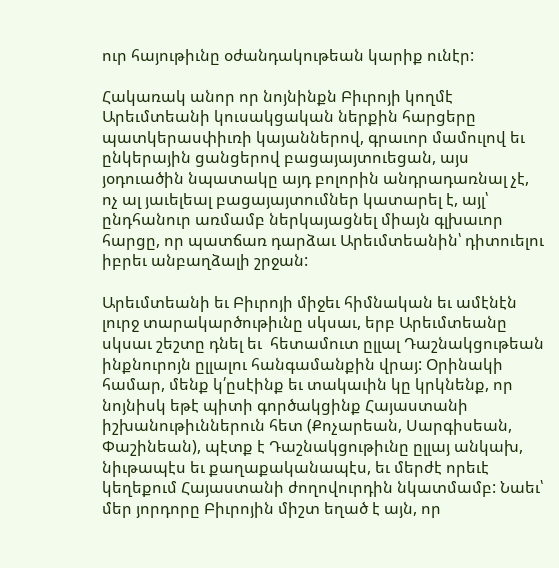ուր հայութիւնը օժանդակութեան կարիք ունէր:

Հակառակ անոր որ նոյնինքն Բիւրոյի կողմէ Արեւմտեանի կուսակցական ներքին հարցերը պատկերասփիւռի կայաններով, գրաւոր մամուլով եւ ընկերային ցանցերով բացայայտուեցան, այս յօդուածին նպատակը այդ բոլորին անդրադառնալ չէ, ոչ ալ յաւելեալ բացայայտումներ կատարել է, այլ՝ ընդհանուր առմամբ ներկայացնել միայն գլխաւոր հարցը, որ պատճառ դարձաւ Արեւմտեանին՝ դիտուելու իբրեւ անբաղձալի շրջան:

Արեւմտեանի եւ Բիւրոյի միջեւ հիմնական եւ ամէնէն լուրջ տարակարծութիւնը սկսաւ, երբ Արեւմտեանը սկսաւ շեշտը դնել եւ  հետամուտ ըլլալ Դաշնակցութեան ինքնուրոյն ըլլալու հանգամանքին վրայ: Օրինակի համար, մենք կ՛ըսէինք եւ տակաւին կը կրկնենք, որ նոյնիսկ եթէ պիտի գործակցինք Հայաստանի իշխանութիւններուն հետ (Քոչարեան, Սարգիսեան, Փաշինեան), պէտք է Դաշնակցութիւնը ըլլայ անկախ, նիւթապէս եւ քաղաքականապէս, եւ մերժէ որեւէ կեղեքում Հայաստանի ժողովուրդին նկատմամբ: Նաեւ՝ մեր յորդորը Բիւրոյին միշտ եղած է այն, որ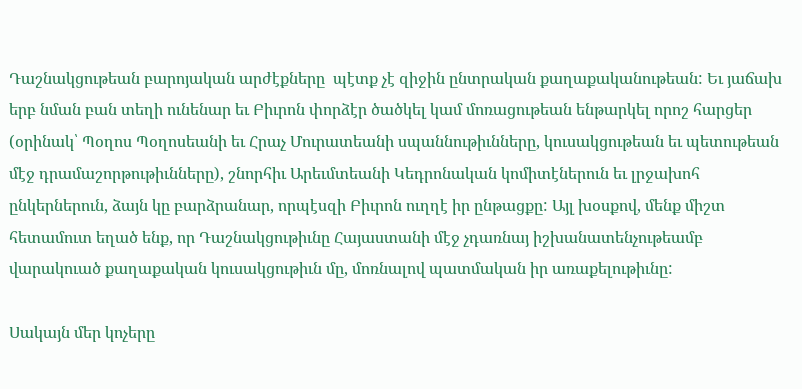Դաշնակցութեան բարոյական արժէքները  պէտք չէ զիջին ընտրական քաղաքականութեան: Եւ յաճախ երբ նման բան տեղի ունենար եւ Բիւրոն փորձէր ծածկել կամ մոռացութեան ենթարկել որոշ հարցեր (օրինակ՝ Պօղոս Պօղոսեանի եւ Հրաչ Մուրատեանի սպաննութիւնները, կուսակցութեան եւ պետութեան մէջ դրամաշորթութիւնները), շնորհիւ Արեւմտեանի Կեդրոնական կոմիտէներուն եւ լրջախոհ ընկերներուն, ձայն կը բարձրանար, որպէսզի Բիւրոն ուղղէ իր ընթացքը: Այլ խօսքով, մենք միշտ հետամուտ եղած ենք, որ Դաշնակցութիւնը Հայաստանի մէջ չդառնայ իշխանատենչութեամբ վարակուած քաղաքական կուսակցութիւն մը, մոռնալով պատմական իր առաքելութիւնը:

Սակայն մեր կոչերը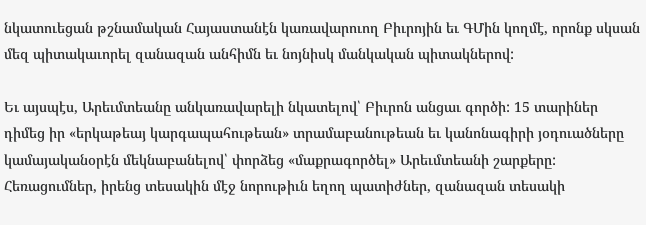նկատուեցան թշնամական Հայաստանէն կառավարուող Բիւրոյին եւ ԳՄին կողմէ, որոնք սկսան մեզ պիտակաւորել զանազան անհիմն եւ նոյնիսկ մանկական պիտակներով:

Եւ այսպէս, Արեւմտեանը անկառավարելի նկատելով՝ Բիւրոն անցաւ գործի: 15 տարիներ դիմեց իր «երկաթեայ կարգապահութեան» տրամաբանութեան եւ կանոնագիրի յօդուածները կամայականօրէն մեկնաբանելով՝ փորձեց «մաքրագործել» Արեւմտեանի շարքերը: Հեռացումներ, իրենց տեսակին մէջ նորութիւն եղող պատիժներ, զանազան տեսակի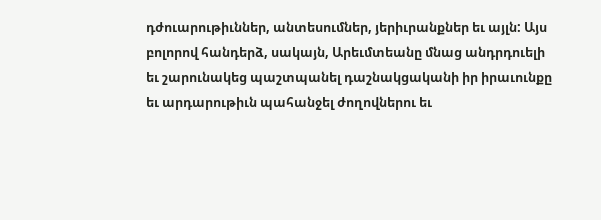դժուարութիւններ, անտեսումներ, յերիւրանքներ եւ այլն: Այս բոլորով հանդերձ, սակայն, Արեւմտեանը մնաց անդրդուելի եւ շարունակեց պաշտպանել դաշնակցականի իր իրաւունքը եւ արդարութիւն պահանջել ժողովներու եւ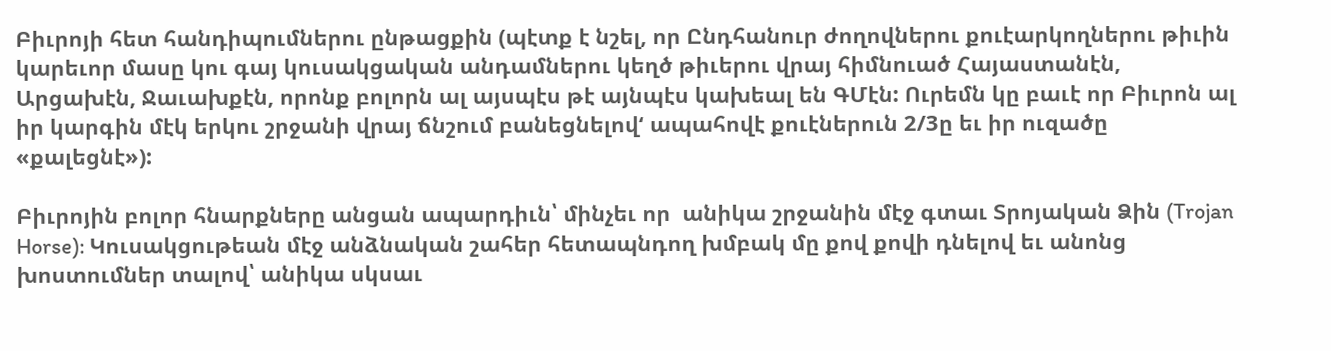Բիւրոյի հետ հանդիպումներու ընթացքին (պէտք է նշել, որ Ընդհանուր ժողովներու քուէարկողներու թիւին կարեւոր մասը կու գայ կուսակցական անդամներու կեղծ թիւերու վրայ հիմնուած Հայաստանէն, Արցախէն, Ջաւախքէն, որոնք բոլորն ալ այսպէս թէ այնպէս կախեալ են ԳՄէն: Ուրեմն կը բաւէ որ Բիւրոն ալ իր կարգին մէկ երկու շրջանի վրայ ճնշում բանեցնելով‘ ապահովէ քուէներուն 2/3ը եւ իր ուզածը «քալեցնէ»):

Բիւրոյին բոլոր հնարքները անցան ապարդիւն՝ մինչեւ որ  անիկա շրջանին մէջ գտաւ Տրոյական Ձին (Trojan Horse): Կուսակցութեան մէջ անձնական շահեր հետապնդող խմբակ մը քով քովի դնելով եւ անոնց խոստումներ տալով՝ անիկա սկսաւ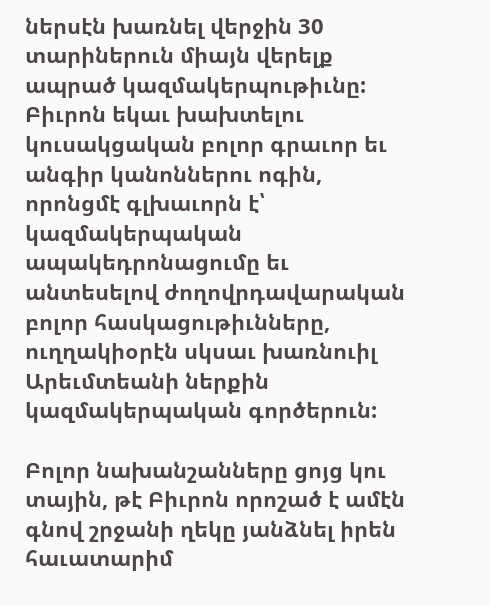ներսէն խառնել վերջին 30 տարիներուն միայն վերելք ապրած կազմակերպութիւնը: Բիւրոն եկաւ խախտելու կուսակցական բոլոր գրաւոր եւ անգիր կանոններու ոգին, որոնցմէ գլխաւորն է՝ կազմակերպական ապակեդրոնացումը եւ անտեսելով ժողովրդավարական բոլոր հասկացութիւնները, ուղղակիօրէն սկսաւ խառնուիլ Արեւմտեանի ներքին կազմակերպական գործերուն:

Բոլոր նախանշանները ցոյց կու տային, թէ Բիւրոն որոշած է ամէն գնով շրջանի ղեկը յանձնել իրեն հաւատարիմ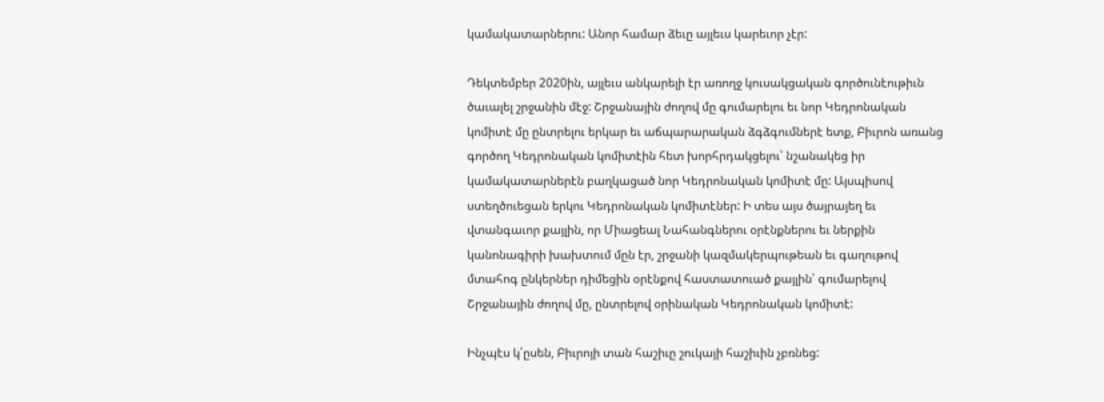կամակատարներու: Անոր համար ձեւը այլեւս կարեւոր չէր:

Դեկտեմբեր 2020ին, այլեւս անկարելի էր առողջ կուսակցական գործունէութիւն ծաւալել շրջանին մէջ: Շրջանային ժողով մը գումարելու եւ նոր Կեդրոնական կոմիտէ մը ընտրելու երկար եւ աճպարարական ձգձգումներէ ետք, Բիւրոն առանց գործող Կեդրոնական կոմիտէին հետ խորհրդակցելու՝ նշանակեց իր կամակատարներէն բաղկացած նոր Կեդրոնական կոմիտէ մը: Այսպիսով ստեղծուեցան երկու Կեդրոնական կոմիտէներ: Ի տես այս ծայրայեղ եւ վտանգաւոր քայլին, որ Միացեալ Նահանգներու օրէնքներու եւ ներքին կանոնագիրի խախտում մըն էր, շրջանի կազմակերպութեան եւ գաղութով մտահոգ ընկերներ դիմեցին օրէնքով հաստատուած քայլին՝ գումարելով Շրջանային ժողով մը, ընտրելով օրինական Կեդրոնական կոմիտէ:

Ինչպէս կ՛ըսեն, Բիւրոյի տան հաշիւը շուկայի հաշիւին չբռնեց: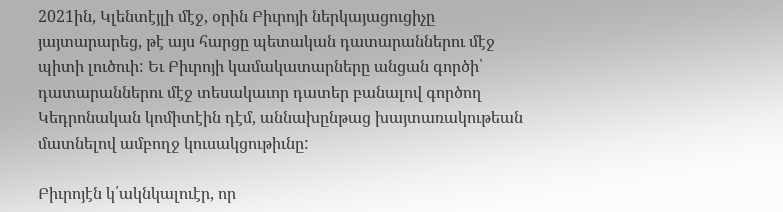2021ին, Կլենտէյլի մէջ, օրին Բիւրոյի ներկայացուցիչը յայտարարեց, թէ այս հարցը պետական դատարաններու մէջ պիտի լուծուի: Եւ Բիւրոյի կամակատարները անցան գործի՝ դատարաններու մէջ տեսակաւոր դատեր բանալով գործող Կեդրոնական կոմիտէին դէմ, աննախընթաց խայտառակութեան մատնելով ամբողջ կուսակցութիւնը:

Բիւրոյէն կ՛ակնկալուէր, որ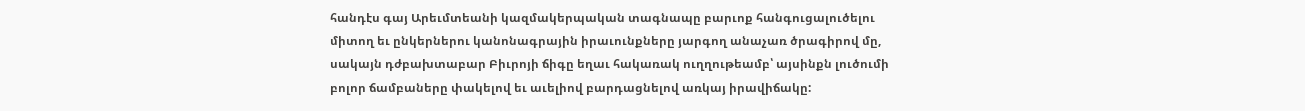հանդէս գայ Արեւմտեանի կազմակերպական տագնապը բարւոք հանգուցալուծելու միտող եւ ընկերներու կանոնագրային իրաւունքները յարգող անաչառ ծրագիրով մը, սակայն դժբախտաբար Բիւրոյի ճիգը եղաւ հակառակ ուղղութեամբ՝ այսինքն լուծումի բոլոր ճամբաները փակելով եւ աւելիով բարդացնելով առկայ իրավիճակը: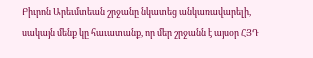Բիւրոն Արեւմտեան շրջանը նկատեց անկառավարելի, սակայն մենք կը հաւատանք, որ մեր շրջանն է այսօր ՀՅԴ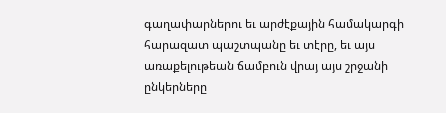գաղափարներու եւ արժէքային համակարգի հարազատ պաշտպանը եւ տէրը, եւ այս առաքելութեան ճամբուն վրայ այս շրջանի ընկերները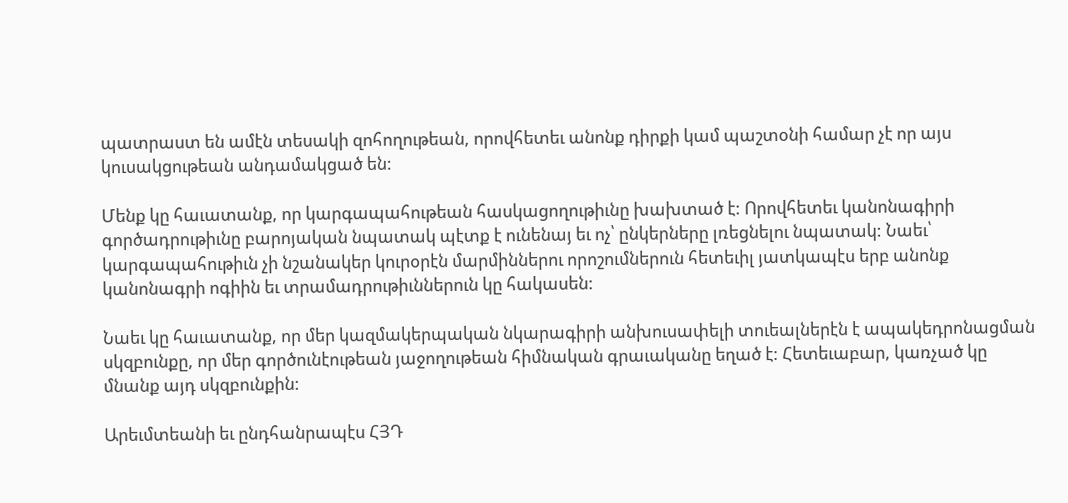պատրաստ են ամէն տեսակի զոհողութեան, որովհետեւ անոնք դիրքի կամ պաշտօնի համար չէ որ այս կուսակցութեան անդամակցած են:

Մենք կը հաւատանք, որ կարգապահութեան հասկացողութիւնը խախտած է: Որովհետեւ կանոնագիրի գործադրութիւնը բարոյական նպատակ պէտք է ունենայ եւ ոչ՝ ընկերները լռեցնելու նպատակ: Նաեւ՝ կարգապահութիւն չի նշանակեր կուրօրէն մարմիններու որոշումներուն հետեւիլ յատկապէս երբ անոնք կանոնագրի ոգիին եւ տրամադրութիւններուն կը հակասեն:

Նաեւ կը հաւատանք, որ մեր կազմակերպական նկարագիրի անխուսափելի տուեալներէն է ապակեդրոնացման սկզբունքը, որ մեր գործունէութեան յաջողութեան հիմնական գրաւականը եղած է: Հետեւաբար, կառչած կը մնանք այդ սկզբունքին:

Արեւմտեանի եւ ընդհանրապէս ՀՅԴ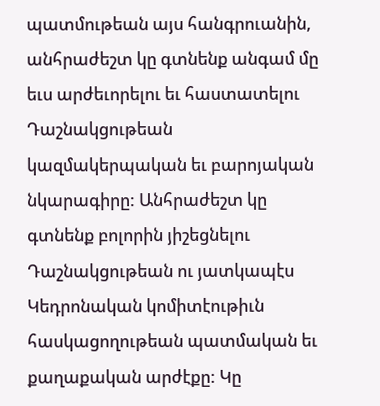պատմութեան այս հանգրուանին, անհրաժեշտ կը գտնենք անգամ մը եւս արժեւորելու եւ հաստատելու Դաշնակցութեան կազմակերպական եւ բարոյական նկարագիրը: Անհրաժեշտ կը գտնենք բոլորին յիշեցնելու Դաշնակցութեան ու յատկապէս Կեդրոնական կոմիտէութիւն հասկացողութեան պատմական եւ քաղաքական արժէքը: Կը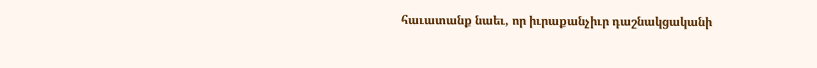հաւատանք նաեւ, որ իւրաքանչիւր դաշնակցականի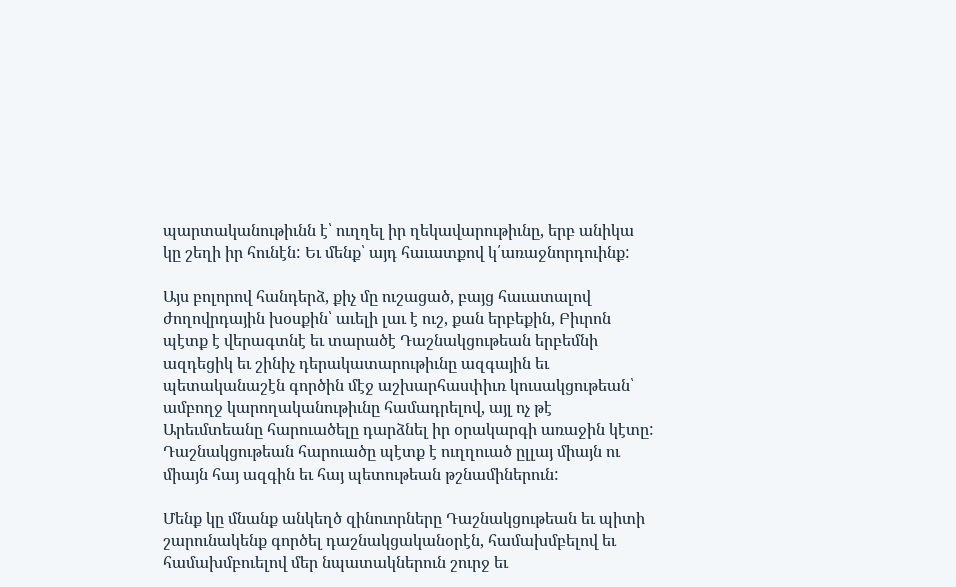պարտականութիւնն է՝ ուղղել իր ղեկավարութիւնը, երբ անիկա կը շեղի իր հունէն: Եւ մենք՝ այդ հաւատքով կ՛առաջնորդուինք:

Այս բոլորով հանդերձ, քիչ մը ուշացած, բայց հաւատալով ժողովրդային խօսքին՝ աւելի լաւ է ուշ, քան երբեքին, Բիւրոն պէտք է վերագտնէ եւ տարածէ Դաշնակցութեան երբեմնի ազդեցիկ եւ շինիչ դերակատարութիւնը ազգային եւ պետականաշէն գործին մէջ աշխարհասփիւռ կուսակցութեան՝ ամբողջ կարողականութիւնը համադրելով, այլ ոչ թէ Արեւմտեանը հարուածելը դարձնել իր օրակարգի առաջին կէտը: Դաշնակցութեան հարուածը պէտք է ուղղուած ըլլայ միայն ու միայն հայ ազգին եւ հայ պետութեան թշնամիներուն:

Մենք կը մնանք անկեղծ զինուորները Դաշնակցութեան եւ պիտի շարունակենք գործել դաշնակցականօրէն, համախմբելով եւ համախմբուելով մեր նպատակներուն շուրջ եւ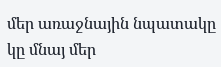մեր առաջնային նպատակը կը մնայ մեր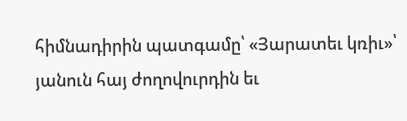հիմնադիրին պատգամը՝ «Յարատեւ կռիւ»՝ յանուն հայ ժողովուրդին եւ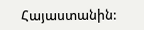Հայաստանին: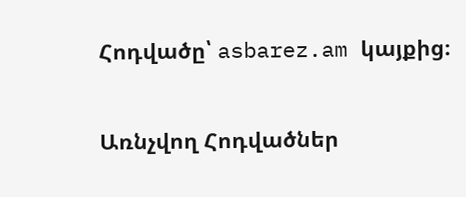Հոդվածը՝ asbarez.am կայքից։

Առնչվող Հոդվածներ